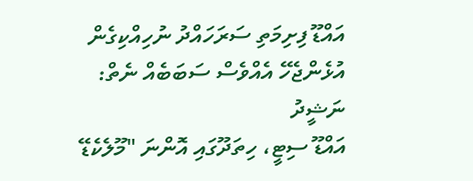އައްޑޫ ފިށިމަތި ސަރަހައްދު ނުހިއްކިގެން އުޅެންޖެހޭ އެއްވެސް ސަބަބެއް ނެތް: ނަޝީދު
އައްޑޫ ސިޓީ، ހިތަދޫގައި އޮންނަ "މޫލެކެޑޭ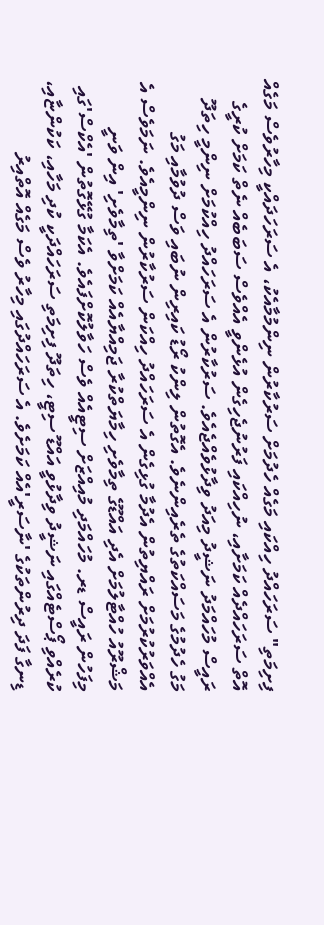ފިށިމަތި" ސަރަހައްދު ހިއްކައި މަގެއް ހެދުމަށް ސަރުކާރުން ނިންމުމާއެކު، އެ ސަރަހަދައްކީ މިހާރުވެސް މަގެއް އޮތް ސަރަހައްދެއް ކަމަށާއި، ނުހިއްކައި ފަރުނުޖެހިގެން އުޅެންވީ އެއްވެސް ސަބަބެއް ނެތް ކަމަށް ކުރީގެ ރައީސް މުހައްމަދު ނަޝީދު މިއަދު ވިދާޅުވެއްޖެއެވެ. ސަރުކާރުން އެ ސަރަހައްދު ހިއްކުމަށް ނިންމީ ހިތަދޫ މަގު ހެދުމުގެ މަސައްކަތުގެ ތެރެއިންނެވެ. އެގޮތުން ލިންކު ރޯޑު ކައިރިން ނުބައި ވަސް ދުވުމާއި މަގު އެއްވަރުކުރުމަށް ރައްޔިތުން އެދުމާ ގުޅިގެން އެ ސަރަހައްދު ހިއްކަން ސަރުކާރުން ނިންމީއެވެ. ނަމަވެސް އެ މަޝްރޫއު ހުއްޓާލުމަށް އެދި އައްޑޫގެ ތިމާވެށި ހިމާޔަތްކުރާ ޖަމިއްޔާއެއް ކަމަށްވާ 'ތިމާވެށި' އިން ވަނީ މިފަހުން ރައީސް ޑރ. މުހައްމަދި މުއިއްޒަށް ސިޓީއެއް ވެސް ހަވާލުކޮށްފައެވެ. އެކަމާ ގުޅޭގޮތުން 'އެކްސް'ގައި ކުރެއްވި ޕޯސްޓެއްގައި ނަޝީދު ވިދާޅުވީ އައްޑޫ ސިޓީ، ހިތަދޫ ފިށިމަތި ސަރަހައްދަކީ ކުދި މަހާއި، ކަކުންޏާއި، ޑިނގާ ފަދަ ދިރުންތަކުގެ 'ނާސަރީ'އެއް ކަމަށެވެ. އެ ސަރަހައްދުގައި މިހާރު ވެސް މަގެއް އޮތްއިރު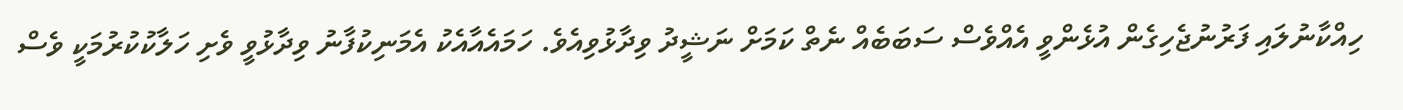ހިއްކާނުލައި ފަރުނުޖެހިގެން އުޅެންވީ އެއްވެސް ސަބަބެއް ނެތް ކަމަށް ނަޝީދު ވިދާޅުވިއެވެ. ހަމައެއާއެކު އެމަނިކުފާނު ވިދާޅުވީ ވެށި ހަލާކުކުރުމަކީ ވެސް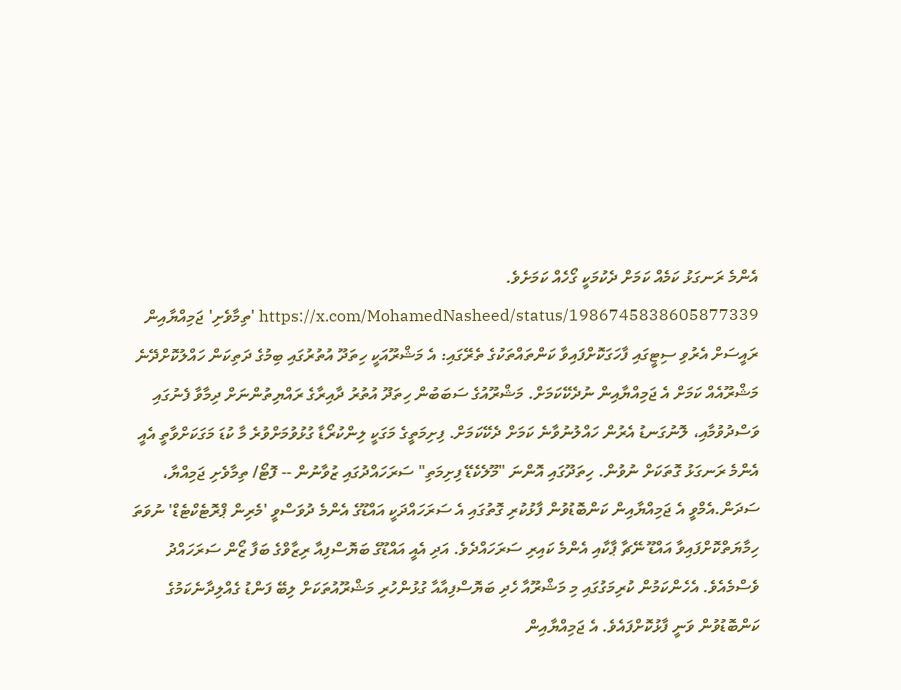އެންމެ ރަނގަޅު ކަމެއް ކަމަށް ދެކުމަކީ ގޯހެއް ކަމަށެވެ. https://x.com/MohamedNasheed/status/1986745838605877339 'ތިމާވެށި' ޖަމިއްޔާއިން ރައީސަށް އެރުވި ސިޓީގައި ފާހަގަކޮށްފައިވާ ކަންތައްތަކުގެ ތެރޭގައި: އެ މަޝްރޫއަކީ ހިތަދޫ އުތުރުގައި ބިމުގެ ދަތިކަން ހައްލުކޮށްދޭނެ މަޝްރޫއެއް ކަމަށް އެ ޖަމިއްޔާއިން ނުދެކޭކަމަށް. މަޝްރޫއުގެ ސަބަބުން ހިތަދޫ އުތުރު ދާއިރާގެ ރައްޔިތުންނަށް ދިމާވާ ފެނުގައި ވަސްދުވުމާއި، ލޮނުގަނޑު އެރުން ހައްލުނުވާނެ ކަމަށް ދެކޭކަމަށް. ފިށިމަތީގެ މަގަކީ ލިންކުރޯޑާ ގުޅުވުމަށްވުރެ މާ ކުޑަ މަގަކަށްވާތީ އެއީ އެންމެ ރަނގަޅު ގޮތަކަށް ނުވުން. ހިތަދޫގައި އޮންނަ "މޫލެކެޑޭ ފިށިމަތި" ސަރަހައްދުގައި ޒުވާނުން -- ފޮޓޯ/ ތިމާވެށި ޖަމިއްޔާ، ސަދަން.އެމްވީ އެ ޖަމިއްޔާއިން ކަންބޮޑުވުން ފާޅުކުރި ގޮތުގައި އެ ސަރަހައްދަކީ އައްޑޫގެ އެންމެ ދުވަސްވީ 'މެރިން ޕްރޮޓެކްޓެޑް' ނުވަތަ ހިމާޔަތްކޮށްފައިވާ އައްޑޫ ނޭޗާ ޕާކާއި އެންމެ ކައިރި ސަރަހައްދެވެ. އަދި އެއީ އައްޑޫގެ ބަޔޮސްފިއާ ރިޒާވްގެ ބަފާ ޒޯން ސަރަހައްދު ވެސްމެއެވެ. އެހެންކަމުން ކުރިމަގުގައި މި މަޝްރޫއާ ހެދި ބަޔޮސްފިއާއާ ގުޅުންހުރި މަޝްރޫއުތަކަށް ލިބޭ ފަންޑު ގެއްލިދާނެކަމުގެ ކަންބޮޑުވުން ވަނީ ފާޅުކޮށްފައެވެ. އެ ޖަމިއްޔާއިން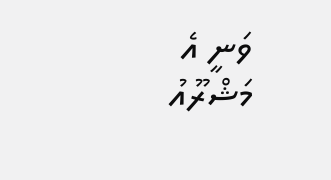ވަނީ އެ މަޝްރޫއު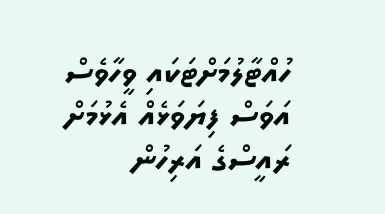ހުއްޓާލުމަށްޓަކައި ވީހާވެސް އަވަސް ފިޔަވަޅެއް އެޅުމަށް ރައީސްގެ އަރިހުން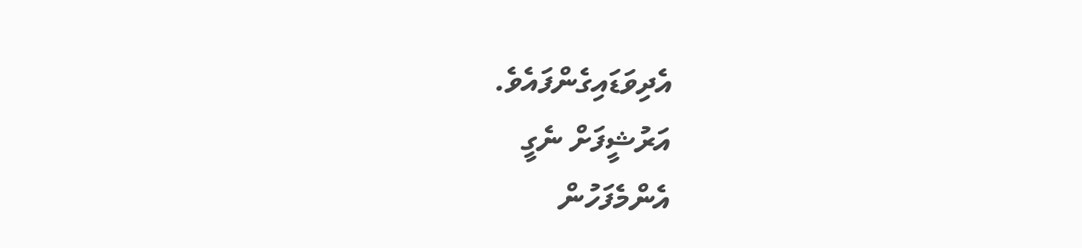އެދިވަޑައިގެންފައެވެ.
އަރުޝީފަށް ނެގީ
އެންމެފަހުން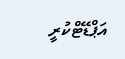އަޕްޑޭޓްކުރީ